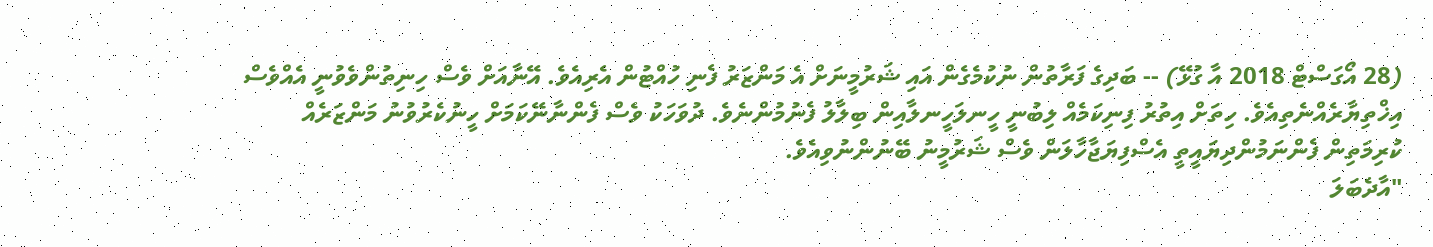(28 އޯގަސްޓް 2018 އާ ގުޅޭ) -- ބަދިގެ ފަރާތުން ނުކުމެގެން އައި ޝަރުމީނަށް އެ މަންޒަރު ފެނި ހުއްޓުން އެރިއެވެ. އޭނާއަށް ވެސް ހިނިތުންވެވުނީ އެއްވެސް އިޚްތިޔާރެއްނެތިއެވެ. ހިތަށް އިތުރު ފިނިކަމެއް ލިބުނީ ހީނލަހީނލާއިން ބިލާލު ފެނުމުންނެވެ. ދުވަހަކު ވެސް ފެންނާނޭކަމަށް ހީނުކެރުވުނު މަންޒަރެއް ކުރިމަތިން ފެންނަމުންދިޔައީތީ އެސްފިޔަޖާހާލަން ވެސް ޝަރުމީނު ބޭނުންނުވިއެވެ.
"އާދެބަލަ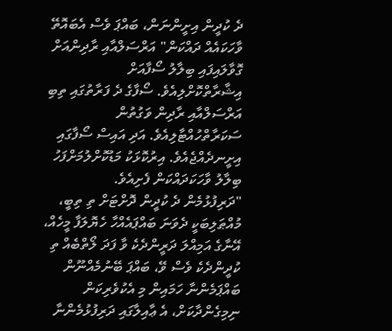ދެ ކުދީން އިށީންނަން، ބައްޕަ ވެސް އެބައޮތޭ ވާހަކައެއް ދައްކަން" އަރްސަލްއާއި ރާދިންއަށް ގޮވާލައިފައި ބިލާލު ސޯފާއަށް އިޝާރާތްކޮށްލިއެވެ. ސޯފާގެ ދެ ފަރާތުގައި ތިބި އަރްސަލްއާއި ރާދިން ވަގުތުން ސަކަރާތްހުއްޓާލިއެވެ. އަދި އައިސް ސޯފާގައި އިށީނދެއްޖެއެވެ. އިރުކޮޅަކު މަޑުކޮށްލުމަށްފަހު ބިލާލު ވާހަކަދައްކަން ފެށިއެވެ.
"ދަރިފުޅުމެން ދެ ކުދީން ދޮށްޓަށް ތި ތިބީ، މުއްޠަލިބަކީ ދެވަނަ ބައްޕައެއްހާ ހެޔޮލަފާ މީހެއް، އޭނާގެ އަމިއްލަ ދަރީންދެކެ ވާ ފަދަ ލޯތްބެއް ތި ކުދީންދެކެ ވެސް ވޭ، ބައްޕަ ބޭނުމެއްނޫން ބައްޕަމެންނާ ހަމައިން މި އެކުވެރިކަން ނިމިގެންދާކަށް، އެ ޢާއިލާގައި ދަރިފުޅުމެންނާ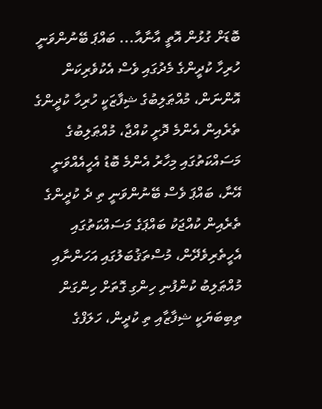ބޮޑަށް ގުޅުން އޮތީ އާނާއާ... ބައްޕަ ބޭނުންވަނީ ހުރިހާ ކުދީންގެ މެދުގައި ވެސް އެކުވެރިކަން އޮންނަން، މުއްޠަލިބުގެ ޝިފާޒަކީ ހުރިހާ ކުދީންގެ ތެރެއިން އެންމެ ދޮށީ ކުއްޖާ، މުއްޠަލިބުގެ މަސައްކަތުގައި މިހާރު އެންމެ ބޮޑު އެހީއެއްވަނީ އޭނާ، ބައްޕަ ވެސް ބޭނުންވަނީ ތި ދެ ކުދީންގެ ތެރެއިން ކުއްޖަކު ބައްޕަގެ މަސައްކަތުގައި އެހީތެރިވެދޭން، މުސްތަޤުބަލުގައި އަހަންނާއި މުއްޠަލިބު ކުންފުނި ހިންގި ގޮތަށް ހިންގަން ތިބިބަޔަކީ ޝިފާޒާއި ތި ކުދީން، ހަލަފްގެ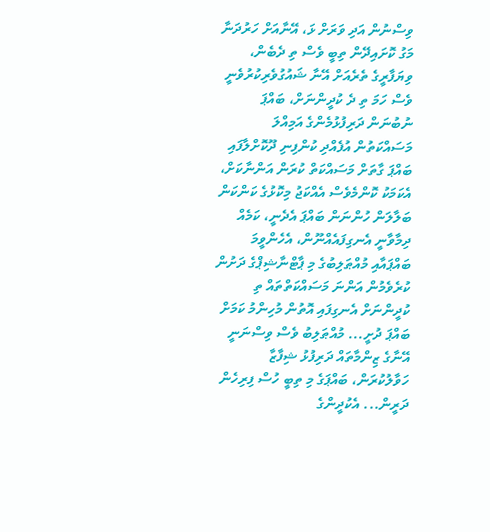ވިސްނުން އަދި ވަރަށް ޅަ، އޭނާއަށް ހަރުދަނާ މަގު ކޮށައިދޭން ތިބީ ވެސް ތި ދެބެން، ވިޔަފާރީގެ ތެރެއަށް އޭނާ ޝައުގުވެރިކުރުވެނީ ވެސް ހަމަ ތި ދެ ކުދީންނަށް، ބައްޕަ ނުބުނަން ދަރިފުޅުމެންގެ އަމިއްލަ މަސައްކަތުން އުފެއްދި ކުންފިނި ދޫކޮށްލާފައި ބައްޕަ ގާތަށް މަސައްކަތް ކުރަން އަންނާކަށް، އެކަމަކު ކޮންމެވެސް އެއްކަޖު މިކޮޅުގެ ކަންކަން ބަލާލަން ހުންނަން ބައްޕަ އެދެނީ، ކަމެއް ދިމާވާނީ އެނގިފައެއްނޫން، އެހެންވީމަ ބައްޕައާއި މުއްޠަލިބުގެ މި ޕާޓްނާޝިޕްގެ ދަށުން ކުރެވެމުން އަންނަ މަސައްކަތްތައް ތި ކުދީންނަށް އެނގިފައި އޮތުން މުހިންމު ކަމަށް ބައްޕަ ދުށީ... މުއްޠަލިބު ވެސް ވިސްނަނީ އޭނާގެ ޒިންމާތައް ދަރިފުޅު ޝިފާޒާ ހަވާލުކުރަން، ބައްޕަގެ މި ތިބީ ހުސް ފިރިހެން ދަރީން... އެކުދީންގެ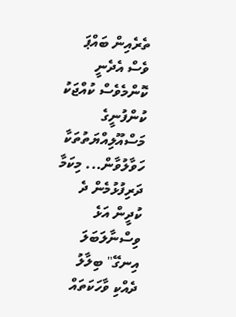ތެރެއިން ބައްޕަ ވެސް އެދެނީ ކޮންމެވެސް ކުއްޖަކު ކުންފުނީގެ މަސްއޫލިއްޔަތުތަކާ ހަވާލުވާން... މިކަމާ ދަރިފުޅުމެން ދެ ކުދީން އަޅެ ވިސްނާލަބަލަ އިނގޭ" ބިލާލު ދެއްކި ވާހަކަތައް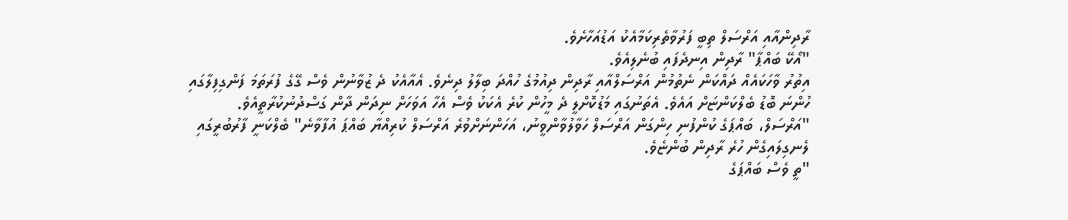ރާދިންއާއި އަރްސަލް ތިބީ ފަރުވާތެރިކަމާއެކު އަޑުއަހާށެވެ.
"އޯކޭ ބައްޕާ" ރާދިން އިނދެފައި ބުނެލިއެވެ.
އިތުރު ވާހަކައެއް ދައްކަން ނެތުމުން އަރްސަލްއާއި ރާދިން ދިއުމުގެ ހުއްދަ ބިލާލު ދިނެވެ. އެއާއެކު ދެ ޒުވާނުން ވެސް ގޭގެ ފުރަތަމަ ފަންގިފިލާގައި ހުންނަ ބޮޑު ބެލްކަންޏަށް އައެވެ. އެތަނުގައި މަޑުކޮށްލީ ދެ މީހުން ކުރެ އެކަކު ވެސް އެހާ އަވަހަށް ނިދަން ދާން ގަސްދުނުކުރާތީއެވެ.
"އަރްސަލް، ބައްޕަގެ ކުންފުނި ހިންގަން އަރްސަލް ހަވާލުވާންވީނު، އަހަންނަށްވުރެ އަރްސަލް ކުރިއްޔާ ބައްޕަ އުފާވާނެ" ބެލްކަނީ ފާރުބުރީގައި ލެނގިލައިގެން ހުރެ ރާދިން ބުންޏެވެ.
"ތީ ވެސް ބައްޕަގެ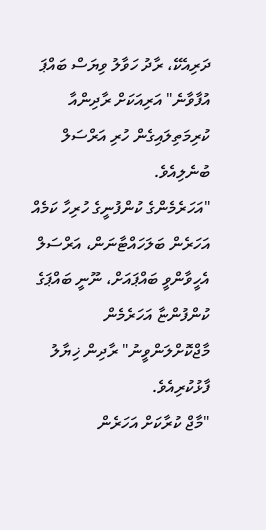ދަރިއެކޭ، ރާދު ހަވާލު ވިޔަސް ބައްޕަ އުފާވާނެ" އަރިއަކަށް ރާދިންއާ ކުރިމަތިލައިގެން ހުރި އަރްސަލް ބުނެލިއެވެ.
"އަހަރެމެންގެ ކުންފުނީގެ ހުރިހާ ކަމެއް އަހަރެން ބަލަހައްޓާނަން، އަރްސަލް އެހީވާންވީ ބައްޕައަށް، ނޫނީ ބައްޕަގެ ކުންފުންޏާ އަހަރެމެން މާޖްކޮށްލަންވީނު" ރާދިން ޚިޔާލު ފާޅުކުރިއެވެ.
"މާޖް ކުރާކަށް އަހަރެން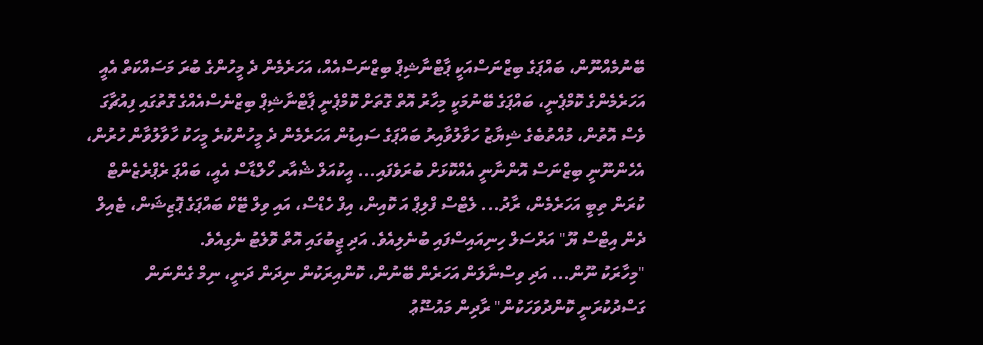ބޭނުމެއްނޫން، ބައްޕަގެ ބިޒްނަސްއަކީ ޕާޓްނާޝިޕް ބިޒްނަސްއެއް، އަހަރެމެން ދެ މީހުންގެ ބުރަ މަސައްކަތް އެއީ އަހަރެމެންގެ ކޮމްޕެނީ، ބައްޕަގެ ބޭނުމަކީ މިހާރު އޮތް ގޮތަށް ކޮމްޕެނީ ޕާޓްނާޝިޕް ބިޒްނެސްއެއްގެ ގޮތުގައި ފިއުޗާގަ ވެސް އޮތުން، މުއްތުބެގެ ޝިޔާޒު ހަވާލުވާއިރު ބައްޕަގެ ސައިޑުން އަހަރެމެން ދެ މީހުންކުރެ މީހަކު ހާވާލުވާން ހުރުން، އެހެންނޫނީ ބިޒްނަސް އޮންނާނީ އެއްކޮޅަށް ބުރަވެފައި... އީކުއަލް ޝެއާރ ހޯލްޑާސް އެއީ، ބައްޕަ ރެޕްރެޒެންޓް ކުރަން ތިބީ އަހަރެމެން، ރާދު... ލެޓްސް ފްލިޕް އަ ކޮއިން، އިފް ހެޑްސް، އައި ވިލް ޓޭކް ބައްޕަގެ ޕޮޒިޝަން، ޓެއިލް ދެން އިޓްސް ޔޫ" އަރްސަލް ހިނިއައިސްފައި ބުނެލިއެވެ. އަދި ޖީބުގައި އޮތް ވޮލެޓު ނެގިއެވެ.
"މިހާރަކު ނޫން... އަދި ވިސްނާލަން އަހަރެން ބޭނުން، ކޮންއިރަކުން ނިދަން ދަނީ، ނިމް ގެންނަން ގަސްދުކުރަނީ ކޮންދުވަހަކުން" ރާދިން މައުޟޫޢު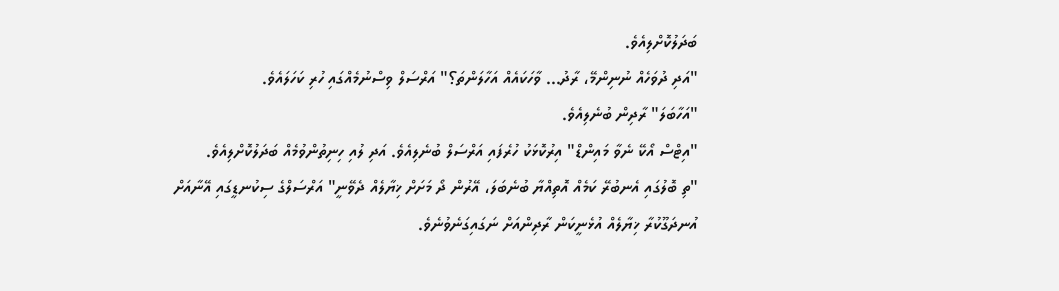ބަދަލުކޮށްލިއެވެ.
"އަދި ދުވަހެއް ނުނިންމޭ، ރާދު... ވާހަކައެއް އަހާލަންތަ؟" އަރްސަލް ވިސްނުމެއްގައި ހުރި ކަހަލައެވެ.
"އަހާބަލަ" ރާދިން ބުނެލިއެވެ.
"އިޓްސް އޯކޭ ނެވާ މައިންޑް" އިރުކޮޅަކު ހުރެފައި އަރްސަލް ބުނެލިއެވެ. އަދި ލުއި ހިނިތުންވުމެއް ބަދަލުކޮށްލިއެވެ.
"ތި ބޮލުގައި އެނބުރޭ ކަމެއް އޮތިއްޔާ ބުނެބަލަ، އޭރުން ދޯ މަށަށް ޚިޔާލެއް ދެވޭނީ" އަރްސަލްގެ ސިކުނޑީގައި އޭނާއަށް އުނދަގޫކުރާ ޚިޔާލެއް އުޅެނީކަން ރާދިންއަށް ނަގައިގަނެވުނެވެ.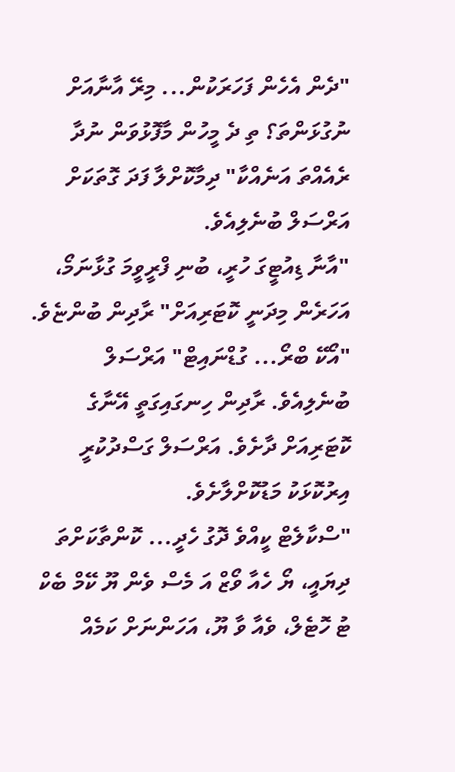"ދެން އެހެން ފަހަރަކުން... މިރޭ އާނާއަށް ނުގުޅަންތަ؟ ތި ދެ މީހުން މާފޮޅުވަން ނުދާ ރެއެއްތަ އަނެއްކާ" ދިމާކޮށްލާ ފަދަ ގޮތަކަށް އަރްސަލް ބުނެލިއެވެ.
"އާނާ ޑިއުޓީގަ ހުރީ، ބުނި ފްރީވީމަ ގުޅާނަމޯ، އަހަރެން މިދަނީ ކޮޓަރިއަށް" ރާދިން ބުންޏެވެ.
"އޯކޭ ބްރޯ... ގުޑްނައިޓް" އަރްސަލް ބުނެލިއެވެ. ރާދިން ހިނގައިގަތީ އޭނާގެ ކޮޓަރިއަށް ދާށެވެ. އަރްސަލް ގަސްދުކުރީ އިރުކޮޅަކު މަޑުކޮށްލާށެވެ.
"ސްކާލެޓް ކީއްވެ ދޮގު ހެދީ... ކޮންތާކަށްތަ ދިޔައީ، ޔޯ ހެއާ ވޯޒް އަ މެސް ވެން ޔޫ ކޭމް ބެކް ޓު ހޮޓެލް، ވެއާ ވާ ޔޫ، އަހަންނަށް ކަމެއް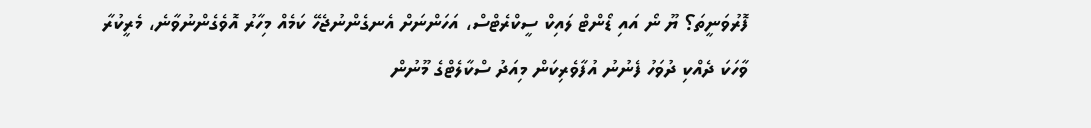ފޮރުވަނީތަ؟ ޔޫ ނޯ އައި ޑޯންޓް ލައިކް ސީކްރެޓްސް، އަހަންނަށް އެނގެންނުޖެހޭ ކަމެއް މިހާރު އޮވެގެންނުވާނެ، މެރީކުރާ ވާހަކަ ދެއްކި ދުވަހު ފެނުނު އުފާވެރިކަން މިއަދު ސްކާލެޓްގެ މޫނުން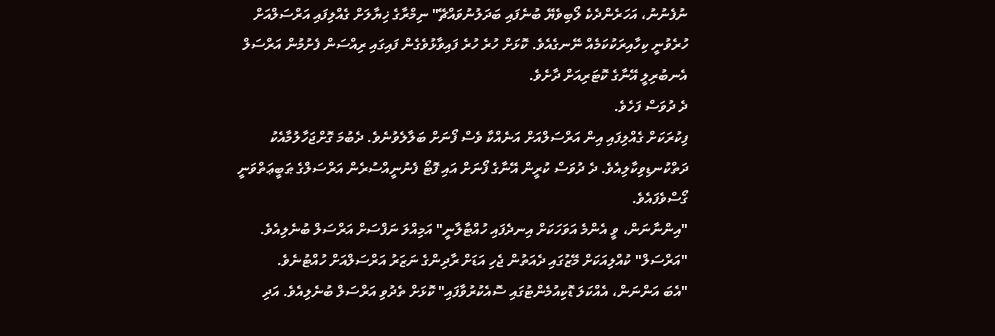ނުފެނުނު، އަހަރެންދެކެ ލޯބިވެޔޭ ބުނެފައި ބަދަލުނުވައްޗޭ" ނިމްރާގެ ޚިޔާލަށް ގެއްލިފައި އަރްސަލްއަށް ހުރެވުނީ ކިހާއިރަކުކަމެއް ނޭނގެއެވެ. ކޮޅަށް ހުރެ ހުރެ ފައިވާޅުވެގެން ފައިގައި ރިއްސަން ފެށުމުން އަރްސަލް އެނބުރިލީ އޭނާގެ ކޮޓަރިއަށް ދާށެވެ.
ދެ ދުވަސް ފަހެވެ.
ފިކުރަކަށް ގެއްލިފައި އިން އަރްސަލްއަށް އަނެއްކާ ވެސް ފޯނަށް ބަލާލެވުނެވެ. ދެބުމަ ގޮށްޖަހާލުމާއެކު ދަތްކުނޑިވިކާލިއެވެ. ދެ ދުވަސް ކުރީން އޭނާގެ ފޯނަށް އައި ފޮޓޯ ފެނުނީއްސުރެން އަރްސަލްގެ ޠަބީޢަތްވަނީ ގޯސްވެފައެވެ.
"އިންނާނަން، ވީ އެންމެ އަވަހަކަށް އިނދެފައި ހުއްޓާލާނީ" އަމިއްލަ ނަފްސަށް އަރްސަލް ބުނެލިއެވެ.
"އަރްސަލް" ކުއްލިއަކަށް މޭޒުގައި ދެއަތުން ޖެހި އަޑަށް ރާދިންގެ ނަޒަރު އަރްސަލްއަށް ހުއްޓުނެވެ.
"އެބަ އަންނަން، އެއްކަލަ ޑޮކިއުމެންޓުގައި ސޮއެކުރުވާފައި" ކޮޅަށް ތެދުވި އަރްސަލް ބުނެލިއެވެ. އަދި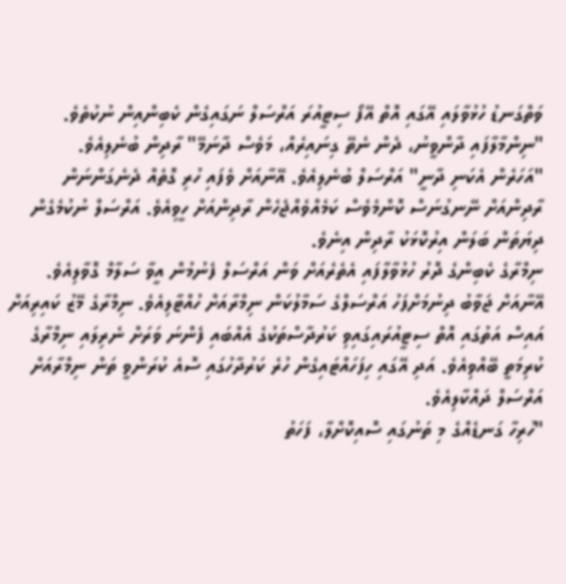ވަތްގަނޑު ހުޅުވާލައި އޭގައި އޮތް އޭފޯ ސިޓީއުރަ އަރްސަލް ނަގައިގެން ކެބިންއިން ނުކުތެވެ.
"ނިންމާލާފައި ދާންވީނު، ދެން ނެތޭ ގިނައިރެއް، މަވެސް ދާނަމޭ" ރާދިން ބުނެލިއެވެ.
"އަހަރެން އެކަނި ދާނީ" އަރްސަލް ބުނެލިއެވެ. އޭނާއަށް ވެފައި ހުރި ގޮތެއް ދެނެގަންނަން ރާދިންއަށް ނޭނގުނަސް ކޮންމެވެސް ކަމެއްވެއްޖެހެން ރާދިންއަށް ހީވިއެވެ. އަރްސަލް ނުކުމެގެން ދިޔަތަން ބަލަން އިރުކޮޅަކު ރާދިން އިނެވެ.
ނިމްރާގެ ކެބިންގެ ދޮރު ހުޅުވާލާފައި އެތެރެއަށް ވަން އަރްސަލް ފެނުމުން އީވާ ސަލާމް ގޮވާލިއެވެ. އޭނާއަށް ޖަވާބު ދިނުމަށްފަހު އަރްސަލްގެ ސަމާލުކަން ނިމްރާއަށް ހުއްޓާލިއެވެ. ނިމްރާގެ މޭޒު ކައިރިއަށް އައިސް އަތުގައި އޮތް ސިޓީއުރައިގައިވި ކަރުދާސްތަކުގެ އެއްބައި ފެންނަ ވަރަށް ނެރިލައި ނިމްރާގެ ކުރިމަތީ ބޭއްވިއެވެ. އަދި އޭގައި ހިފަހައްޓައިގެން ހުރެ ކަރުދާހުގައި ސޮއެ ކުރަންވީ ތަން ނިމްރާއަށް އަރްސަލް ދައްކާލިއެވެ.
"ހުރިހާ ގަނޑެއްގެ މި ތަނުގައި ސޮއިކޮށްލާ، ފަހަތު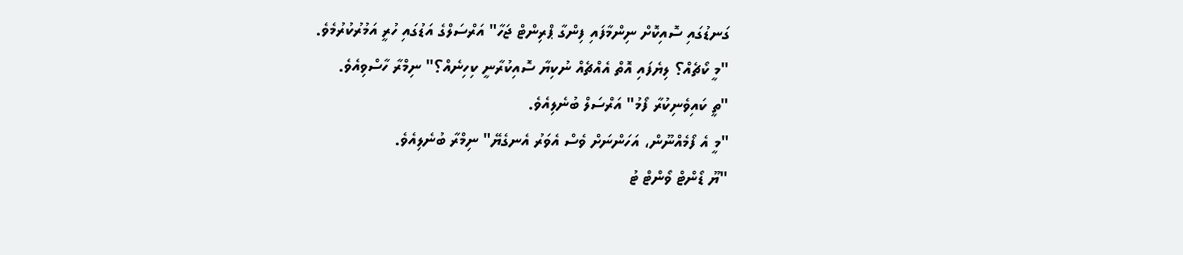ގަނޑުގައި ސޮއިކޮށް ނިންމާފައި ފިންގާ ޕްރިންޓް ޖަހާ" އަރްސަލްގެ އަޑުގައި ހުރީ އަމުރުކުރުމެވެ.
"މީ ކޯޗެއް؟ ލިޔެފައި އޮތް އެއްޗެއް ނުކިޔާ ސޮއިކުރާނީ ކިހިނެއް؟" ނިމްރާ ހާސްވިއެވެ.
"ތީ ކައިވެނިކުރާ ފޯމު" އަރްސަލް ބުނެލިއެވެ.
"މީ އެ ފޯމެއްނޫން، އަހަންނަށް ވެސް އެވަރު އެނގެޔޭ" ނިމްރާ ބުނެލިއެވެ.
"ޔޫ ޑޯންޓް ވޯންޓް ޓު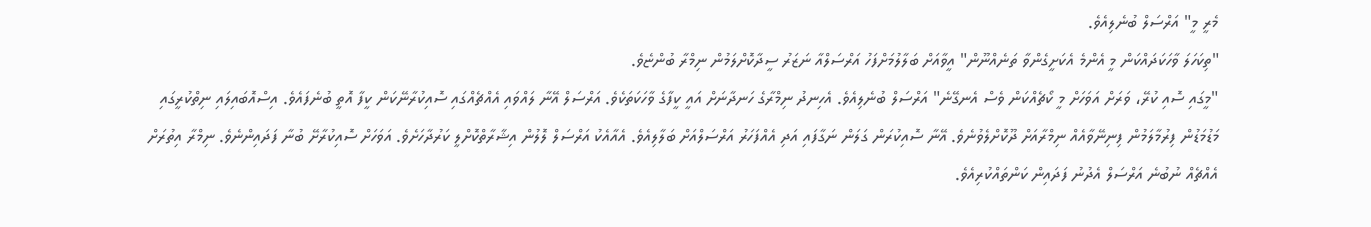މެރީ މީ" އަރްސަލް ބުނެލިއެވެ.
"ތިކަހަލަ ވާހަކަދައްކަން މީ އެންމެ އެކަށީގެންވާ ތަނެއްނޫން" އީވާއަށް ބަލާލުމަށްފަހު އަރްސަލްއާ ނަޒަރު ސީދާކޮށްލަމުން ނިމްރާ ބުންޏެވެ.
"މީގައި ސޮއި ކުރޭ، ވަރަށް އަވަހަށް މީ ކޯޗެއްކަން ވެސް އެނގޭނެ" އަރްސަލް ބުނެލިއެވެ. އެހިނދު ނިމްރާގެ ހަނދާނަށް އައީ ކީފާގެ ވާހަކަތަކެވެ. އަރްސަލް އޭނާ ލައްވައި އެއްޗެއްގައި ސޮއިކުރާނޭކަން ކީފާ އޮތީ ބުނެފައެވެ. އިސްއޮބައިލައި ނިތްކުރީގައި މަޑުމަޑުން ފިރުމާލަމުން ފިނިނޭވާއެއް ނިމްރާއަށް ދޫކޮށްލެވުނެވެ. އޭނާ ސޮއިކުރަން ގަލަން ނަގާފައި އަދި އެއްފަހަރު އަރްސަލްއަށް ބަލާލިއެވެ. އެއާއެކު އަރްސަލް ލޮލުން އިޝާރާތްކޮށްލީ ކަރުދާހަށެވެ. އަވަހަށް ސޮއިކުރާށޭ ބުނާ ފަދައިންނެވެ. ނިމްރާ އިތުރަށް އެއްޗެއް ނުބުނެ އަރްސަލް އެދުނު ފަދައިން ކަންތައްކުރިއެވެ.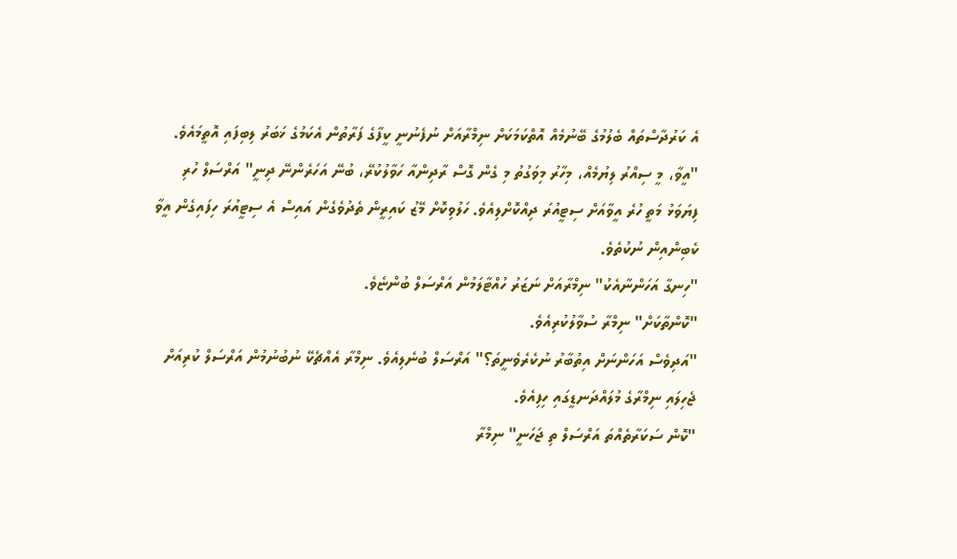އެ ކަރުދާސްތައް ބެލުމުގެ ބޭނުމެއް އޮތްކަމަކަށް ނިމްރާއަށް ނުފެނުނީ ކީފާގެ ފަރާތުން އެކަމުގެ ޚަބަރު ލިބިފައި އޮތީމައެވެ.
"އީވާ، މީ ސިއްރު ލިޔުމެއް، މިހާރު މިވަގުތު މި ގެން ގޮސް ރާދިންއާ ހަވާލުކުރޭ، ބުނޭ އަހަރެންނޭ ދިނީ" އަރްސަލް ހުރި ފިޔަވަޅު މަތީ ހުރެ އީވާއަށް ސިޓީއުރަ ދިއްކޮށްލިއެވެ. ހަލުވިކޮށް މޭޒު ކައިރީން ތެދުވެގެން އައިސް އެ ސިޓީއުރަ ހިފައިގެން އީވާ ކެބިންއިން ނުކުތެވެ.
"ހިނގާ އަހަންނާއެކު" ނިމްރާއަށް ނަޒަރު ހުއްޓާލަމުން އަރްސަލް ބުންޏެވެ.
"ކޮންތާކަށް" ނިމްރާ ސުވާލުކުރިއެވެ.
"އަދިވެސް އަހަންނަށް އިތުބާރު ނުކެރެވެނީތަ؟" އަރްސަލް ބުނެލިއެވެ. ނިމްރާ އެއްޗެކޭ ނުބުނުމުން އަރްސަލް ކުރިއަށް ޖެހިލައި ނިމްރާގެ މުލައްދަނޑީގައި ހިފިއެވެ.
"ކޮން ސަކަރާތެއްތަ އަރްސަލް ތި ޖަހަނީ" ނިމްރާ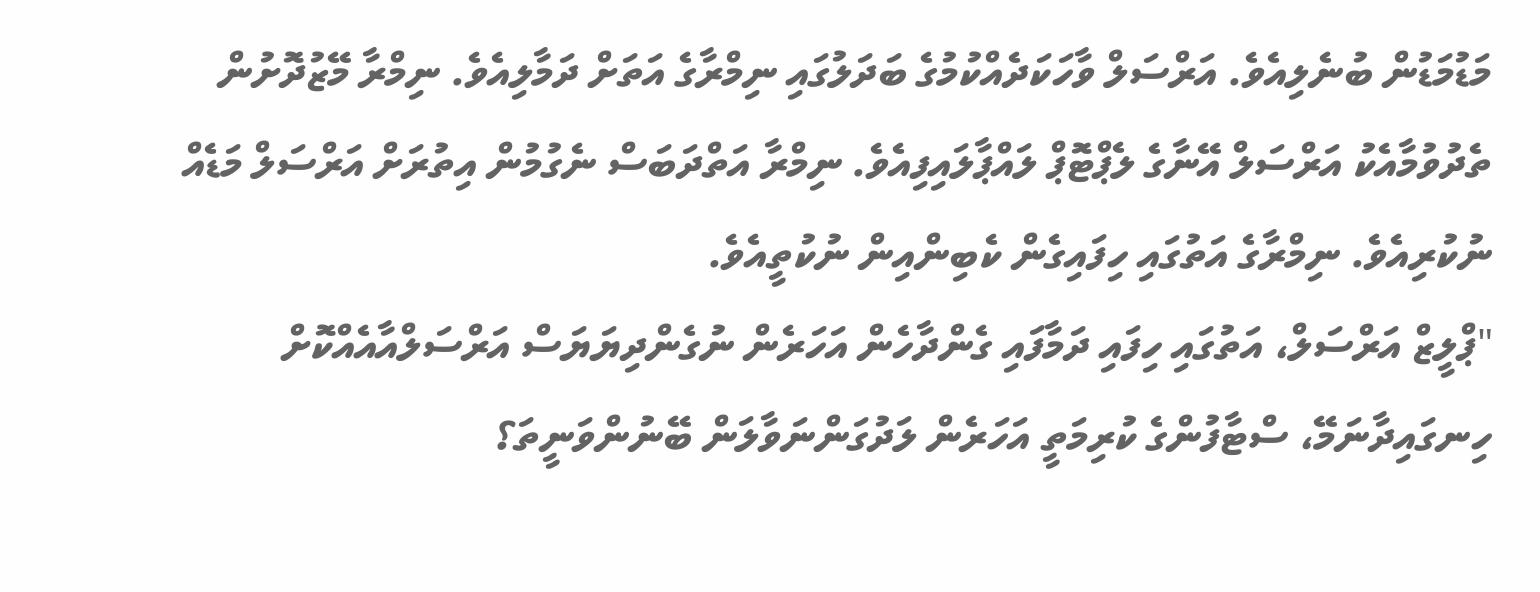މަޑުމަޑުން ބުނެލިއެވެ. އަރްސަލް ވާހަކަދެއްކުމުގެ ބަދަލުގައި ނިމްރާގެ އަތަށް ދަމާލިއެވެ. ނިމްރާ މޭޒުދޮށުން ތެދުވުމާއެކު އަރްސަލް އޭނާގެ ލެޕްޓޮޕް ލައްޕާލައިފިއެވެ. ނިމްރާ އަތްދަބަސް ނެގުމުން އިތުރަށް އަރްސަލް މަޑެއް ނުކުރިއެވެ. ނިމްރާގެ އަތުގައި ހިފައިގެން ކެބިންއިން ނުކުތީއެވެ.
"ޕްލީޒް އަރްސަލް، އަތުގައި ހިފައި ދަމާފައި ގެންދާހެން އަހަރެން ނުގެންދިޔަޔަސް އަރްސަލްއާއެއްކޮށް ހިނގައިދާނަމޭ، ސްޓާފުންގެ ކުރިމަތީ އަހަރެން ލަދުގަންނަވާލަން ބޭނުންވަނީތަ؟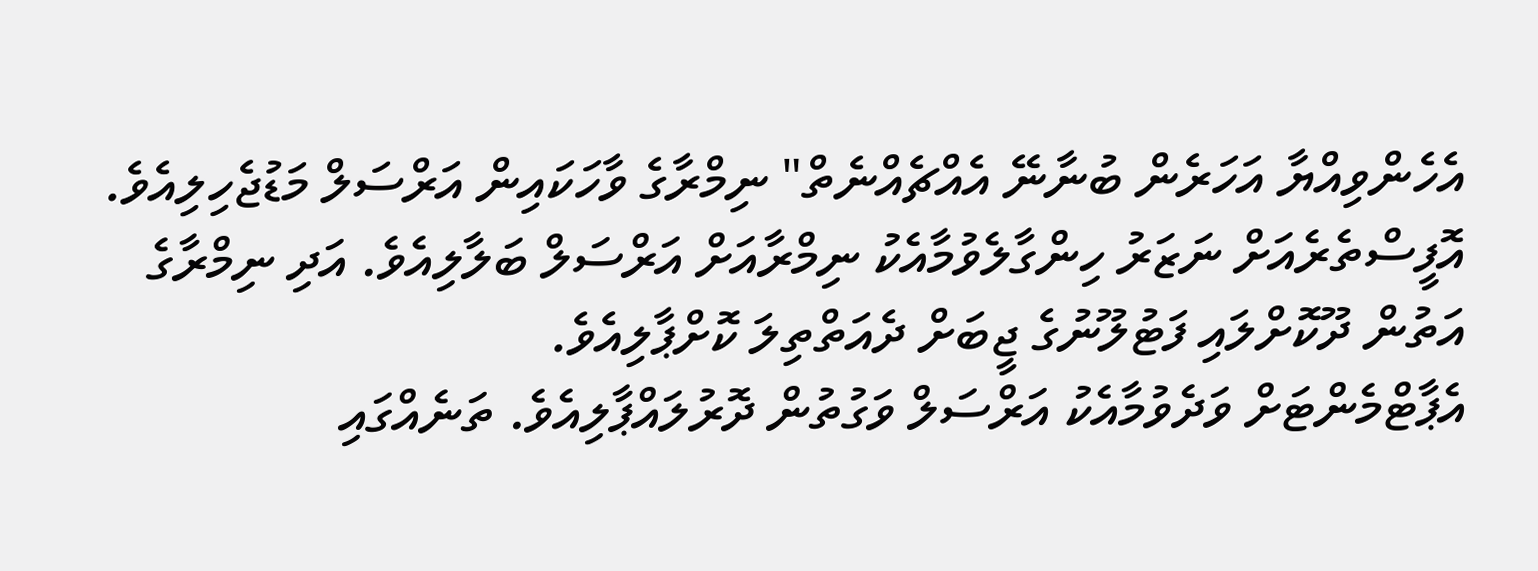އެހެންވިއްޔާ އަހަރެން ބުނާނޭ އެއްޗެއްނެތް" ނިމްރާގެ ވާހަކައިން އަރްސަލް މަޑުޖެހިލިއެވެ. އޮފީސްތެރެއަށް ނަޒަރު ހިންގާލެވުމާއެކު ނިމްރާއަށް އަރްސަލް ބަލާލިއެވެ. އަދި ނިމްރާގެ އަތުން ދޫކޮށްލައި ފަޓުލޫނުގެ ޖީބަށް ދެއަތްތިލަ ކޮށްޕާލިއެވެ.
އެޕާޓްމެންޓަށް ވަދެވުމާއެކު އަރްސަލް ވަގުތުން ދޮރުލައްޕާލިއެވެ. ތަނެއްގައި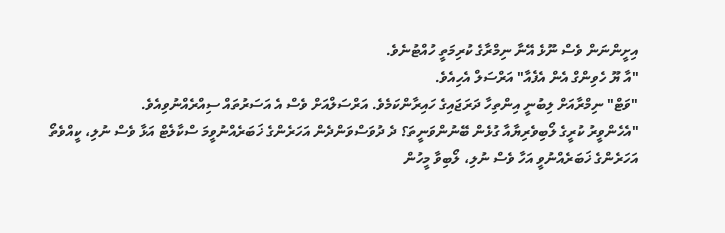އިށީންނަން ވެސް ނޫޅެ އޭނާ ނިމްރާގެ ކުރިމަތީ ހުއްޓުނެވެ.
"އާ ޔޫ ހެވިންގް އެން އެފެއާ" އަރްސަލް އެހިއެވެ.
"ވަޓް" ނިމްރާއަށް ލިބުނީ އިންތިހާ ދަރަޖައިގެ ހައިރާންކަމެވެ. އަރްސަލްއަށް ވެސް އެ އަސަރުތައް ސިއްރެއްނުވިއެވެ.
"އެހެންވީރު ކުރީގެ ލޯބިވެރިޔާއާ ގުޅެން ބޭނުންވަނީތަ؟ ދެ ދުވަސްވަންދެން އަހަރެންގެ ޚަބަރެއްނުވީމަ ސްކާލެޓް އަޅާ ވެސް ނުލި، ކީއްވެތޯ އަހަރެންގެ ޚަބަރެއްނުވީ އަހާ ވެސް ނުލި، ލޯބިވާ މީހުން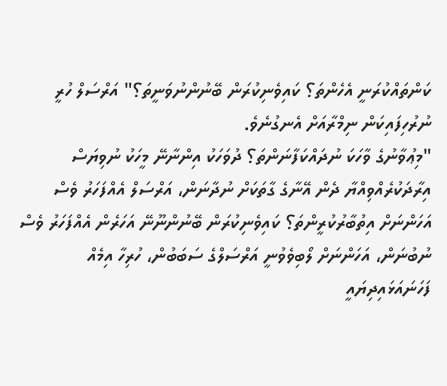ކަންތައްކުރަނީ އެހެންތަ؟ ކައިވެނިކުރަން ބޭނުންނުވަނީތަ؟" އަރްސަލް ހުރީ ނުރުހިފައިކަން ނިމްރާއަށް އެނގުނެވެ.
"މިޢުވާނުގެ ވާހަކަ ނުދައްކަފާނަންތަ؟ ދުވަހަކު އިންނާނޭ މީހަކު ނުވިޔަސް އިރާދަކުރެއްވިއްޔާ ދެން އޭނާގެ ގާތަކަށް ނުދާނަން، އަރްސަލް އެއްފަހަރު ވެސް އަހަންނަށް އިތުބާރުކުރީންތަ؟ ކައިވެނިކުރަން ބޭނުންނޫނޭ އަހަރެން އެއްފަހަރު ވެސް ނުބުނަން، އަހަންނަށް ލޯބިވެވުނީ އަރްސަލްގެ ސަބަބުން، ހުރިހާ އިމެއް ފަހަނައަޅައިދިޔައީ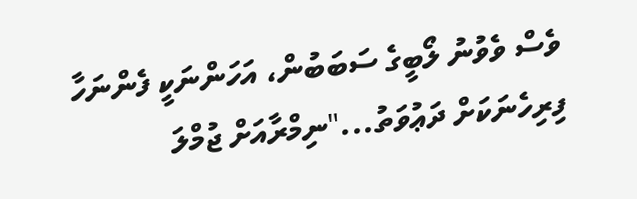ވެސް ވެވުނު ލޯބީގެ ސަބަބުން، އަހަންނަކީ ފެންނަހާ ފިރިހެނަކަށް ދަޢުވަތު..."ނިމްރާއަށް ޖުމްލަ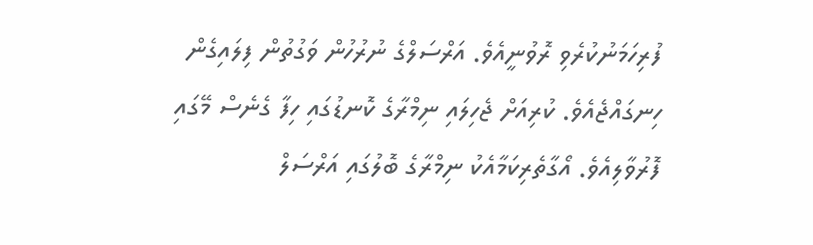ފުރިހަމަނުކުރެވި ރޮވުނީއެވެ. އަރްސަލްގެ ނުރުހުން ވަގުތުން ފިލައިގެން ހިނގައްޖެއެވެ. ކުރިއަށް ޖެހިލައި ނިމްރާގެ ކޮނޑުގައި ހިފާ ގެނެސް މޭގައި ފޮރުވާލިއެވެ. އޯގާތެރިކަމާއެކު ނިމްރާގެ ބޮލުގައި އަރްސަލް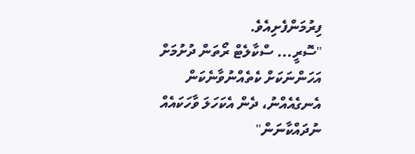ފިރުމަންފެށިއެވެ.
"ސޮރީ... ސްކާލެޓް ރޯތަން ދުށުމަށް އަހަންނަކަށް ކެތެއްނުވާނެކަން އެނގެއެއްނު، ދެން އެކަހަލަ ވާހަކައެއް ނުދައްކާނަން"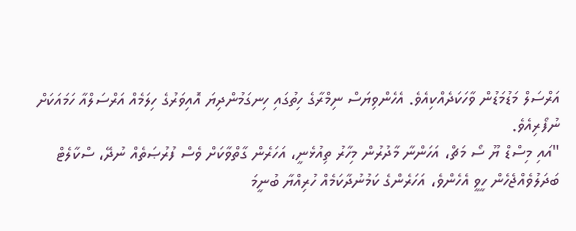އަރްސަލް މަޑުމަޑުން ވާހަކަދެއްކިއެވެ. އެހެންވިޔަސް ނިމްރާގެ ހިތުގައި ހިނގަމުންދިޔަ އޮއިވަރުގެ ހިލަމެއް އަރްސަލްއާ ހަމައަކަށް ނުފޯރިއެވެ.
"އައި މިސްޑް ޔޫ ސޯ މަޗް، އަހަންނާ މާދުރުން މިހާރު ތިއުޅެނީ، އަހަރެން ގާތްވާކަށް ވެސް ފުރުޞަތެއް ނުދޭ، ސްކާލެޓް ބަދަލުވެއްޖެހެން ހީވީ އެހެންވެ، އަހަރެންގެ ކަމުނުދާކަމެއް ހުރިއްޔާ ބުނީމަ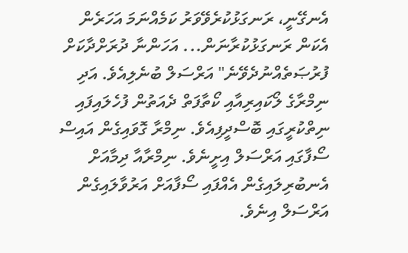އެނގޭނީ، ރަނގަޅުކުރެވޭވަރު ކަމެއްނަމަ އަހަރެން އެކަން ރަނގަޅުކުރާނަން... އަހަންނާ ދުރަށްދާކަށް ފުރުޞަތެއްނުދެވޭނެ" އަރްސަލް ބުނެލިއެވެ. އަދި ނިމްރާގެ ލޯކައިރިއާއި ކޯތާފަތް ދެއަތުން ފުހެލައިފައި ނިތްކުރީގައި ބޮސްދީފިއެވެ. ނިމްރާ ގޮވައިގެން އައިސް ސޯފާގައި އަރްސަލް އިށީނެވެ. ނިމްރާއާ ދިމާއަށް އެނބުރިލައިގެން އެއްފައި ސޯފާއަށް އަރުވާލައިގެން އަރްސަލް އިނެވެ.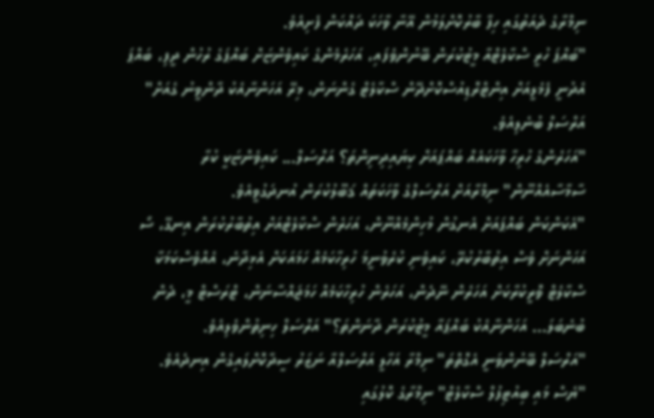ނިމްރާގެ ދެއަތުގައި ހިފާ ބާރުކޮށްލަމުން އޭނާ ވާހަކަ ދައްކަން ފެށިއެވެ.
"ބައްޕަ ހުރީ ސްކާލެޓްއާ މީޓުކުރަން ބޭނުންވެފައި، އަހަރެމެންގެ ކައިވެންޏަށް ބައްޕަގެ ރުހުން ދީފި، ބައްޕަ އެދުނީ ފެމެލީއަށް އިންޓްރޮޑިއުސްކޮށްދޭން ސްކާލެޓް ގެންނަން، މިރޭ އަހަންނާއެކު ދާންވީނު ގެއަށް" އަރްސަލް ބުނެލިއެވެ.
"އަހަރެންގެ ހުރިހާ ވާހަކައެއް ބައްޕައަށް ކިޔައިދިނިންތަ؟ އަރްސަލް... ކައިވެންޏަކީ ކުރާ ސާމާސާއެއްނޫން" ނިމްރާއަށް އަރްސަލްގެ ވާހަކަތައް ޤަބޫލުކުރަން އުނދަގުވީއެވެ.
"އެކަންކަން ބައްޕައަށް އެނގުން މުހިންމެއްނޫން، އަހަރެން ސްކާލެޓްއަށް އިތުބާރުކުރަން އިނގޭ، ސޯ އަހަންނަށް ވެސް އިތުބާރުކުރޭ، ކައިވެނި ކުރެވުނީމަ ހުރިހާކަމެއް ހަމައަކަށް އެޅިދާނެ، އެއްވެސްކަމަކާ ސްކާލެޓް ވޮރީކުރާކަށް އަހަރެން ނޭދެން، އަހަރެން ހުރިހާކަމެއް ހަމަޖައްސާނަން، ޓްރަސްޓް މީ، ދެން ބުނެބަލަ... އަހަންނާއެކު ބައްޕައާ މީޓުކުރަން ދާނަންތަ؟" އަރްސަލް ހިނިތުންވެލިއެވެ.
"އަރްސަލް ބޭނުންވަނީ އެގޮތްތަ" ނިމްރާ އަހާލީ އަރްސަލްއާ ނަޒަރު ސީދާކޮށްލައިގެން އިނދެއެވެ.
"ޔެސް މައި ބިއުޓިފުލް ސްކާލެޓް" ނިމްރާގެ ކޮލުގައި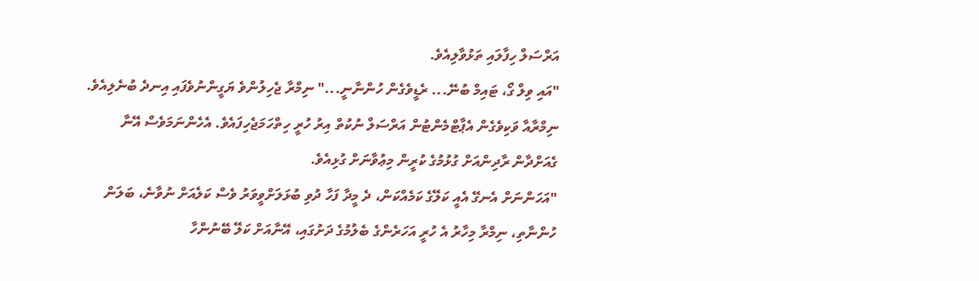އަރްސަލް ހިފާލައި ތަޅުވާލިއެވެ.
"އައި ވިލް ގޯ، ޓައިމް ބުނޭ... ރެޑީވެގެން ހުންނާނީ..." ނިމްރާ ޖެހިލުންވެ ޔަގީންނުވެފައި އިނދެ ބުނެލިއެވެ.
ނިމްރާއާ ވަކިވެގެން އެޕާޓްމެންޓުން އަރްސަލް ނުކުތް އިރު ހުރީ ހިތްހަމަޖެހިފައެވެ. އެހެންނަމަވެސް އޭނާ ގެއަށްދާން ރާދިންއަށް ގުޅުމުގެ ކުރީން މިޢުވާނަށް ގުޅިއެވެ.
"އަހަންނަށް އެނގޭ އެއީ ކަލޭގެ ކަމެއްކަން، ދެ މީދާ ފަހާ ދުވި ބުޅަލަށްވީވަރު ވެސް ކަލެއަށް ނުވާނެ، ބަލަން ހުންނާތި، ނިމްރާ މިހާރު އެ ހުރީ އަހަރެންގެ ބެލުމުގެ ދަށުގައި، އޭނާއަށް ކަލޭ ބޭނުންހާ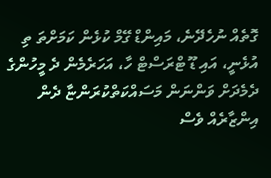ގޮތެއް ނުހެދޭނެ، މައިންޑް ގޭމް ކުޅެން ކަމަށްތަ ތި އުޅެނީ، އައި ޑޫ ޓްރަސްޓް ހާ، އަހަރެމެން ދެ މީހުންގެ ދެމެދަށް ވަންނަން މަސައްކަތްކުރަންޏާ ދެން އިންޒާރެއް ވެސް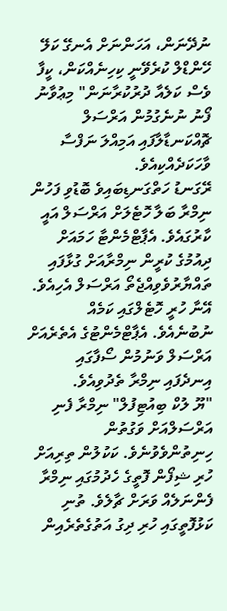ނުދޭނަން، އަހަންނަށް އެނގޭ ކަލޭ ހޭންޑްލް ކުރެވޭނީ ކިހިނެއްކަން، ކީފާ ވެސް ކަލެއާ ދުރުކުރާނަން" މިޢުވާނު ފޯނު ނުނެގުމުން އަރްސަލް ޗޮއްކަނޑާލާފައި އަމިއްލަ ނަފްސާ ވާހަކަދެއްކިއެވެ.
ރޭގަނޑު ހަތްގަނޑިބައިވެ ބޮޑުވި ފަހުން ނިމްރާ ބަލާ ހޮޓެލަށް އަރްސަލް އައީ ކާރުގައެވެ. އެޕާޓްމެންޓާ ހަމައަށް ދިއުމުގެ ކުރީން ނިމްރާއަށް ގުޅާފައި ތައްޔާރުވެވިއްޖެތޯ އަރްސަލް އެހިއެވެ. އޭނާ ހުރީ ހޮޓެލްގައި ކަމެއް ނުބުނެއެވެ. އެޕާޓްމެންޓުގެ އެތެރެއަށް އަރްސަލް ވަނުމުން ސޯފާގައި އިނދެފައި ނިމްރާ ތެދުވިއެވެ.
"ޔޫ ލުކް ބިއުޓިފުލް" ނިމްރާ ފެނި އަރްސަލްއަށް ވަގުތުން ހިނިތުންވެވުނެވެ. ކަކުލުން ތިރިއަށް ހުރި ޝިފޯން ފޮތީގެ ހެދުމުގައި ނިމްރާ ފެންނަލެއް ވަރަށް ޗާލެވެ. ތުނި ކަޅުފޮތީގައި ހުރި ދިގު އަތުގެތެރެއިން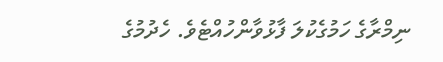ނިމްރާގެ ހަމުގެކުލަ ފާޅުވާންހުއްޓެވެ. ހެދުމުގެ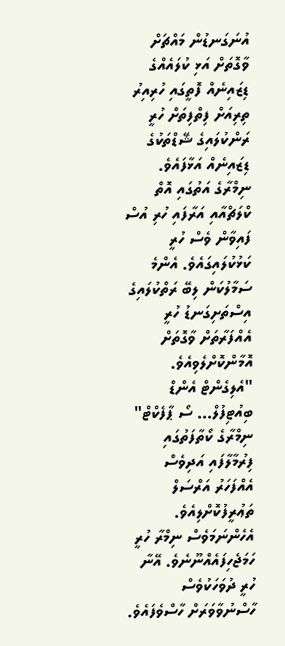އުނަގަނޑުން މައްޗަށް ވާގޮތަށް އަޅި ކުލައެއްގެ ޑިޒައިނެއް ފޮތީގައި ހުރިއިރު ތިރިއަށް ފިތްފިތަށް ހުރީ ރަންކުލައިގެ ޝޭޑްތަކުގެ ޑިޒައިނެއް އަޅާފައެވެ. ނިމްރާގެ އަތުގައި އޮތް ކްލަޗްއާއި އަރާފައި ހުރި އުސް ފައިވާން ވެސް ހުރީ ކަޅުކުލައިގައެވެ. އެންމެ ސަމާލުކަން ލިބޭ ރަތްކުލައިގެ އިސްތަށިގަނޑު ހުރީ އެއްފަރާތަށް ވާގޮތަށް އޮމާންކޮށްލެވިއެވެ.
"އެލިގެންޓް އެންޑް ބިއުޓިފުލް... ސޯ ޕާފެކްޓް" ނިމްރާގެ ކޯތާފަތުގައި ފިރުމާލާފައި އަދިވެސް އެއްފަހަރު އަރްސަލް ތަޢުރީފުކޮށްލިއެވެ. އެހެންނަމަވެސް ނިމްރާ ހުރީ ހަމަޖެހިފައެއްނޫނެވެ. އޭނާ ހުރީ ދުވަހަކުވެސް ހާސްނުވާވަރަށް ހާސްވެފައެވެ.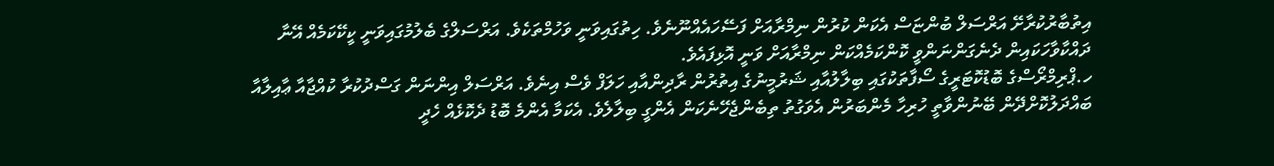އިތުބާރުކުރާށޭ އަރްސަލް ބުންޏަސް އެކަން ކުރުން ނިމްރާއަށް ފަސޭހައެއްނޫނެވެ. ހިތުގައިވަނީ ވަހުމްތަކެވެ. އަރްސަލްގެ ބެލުމުގައިވަނީ ކީކޭކަމެއް އޭނާ ދައްކާވާހަކައިން ދެނެގަންނަންވީ ކޮންކަމެއްކަން ނިމްރާއަށް ވަނީ އޮޅިފައެވެ.
ހ.ޕްރިމްރޯސްގެ ބޮޑުކޮޓަރީގެ ސޯފާތަކުގައި ބިލާލުއާއި ޝަރުމީނުގެ އިތުރުން ރާދިންއާއި ހަލަފް ވެސް އިނެވެ. އަރްސަލް އިންނަން ގަސްދުކުރާ ކުއްޖާއާ ޢާއިލާއާ ބައްދަލުކޮށްދޭން ބޭނުންވާތީ ހުރިހާ މެންބަރުން އެވަގުތު ތިބެންޖެހޭނެކަން އެންގީ ބިލާލެވެ. އެކަމާ އެންމެ ބޮޑު ދެކޮޅެއް ހެދީ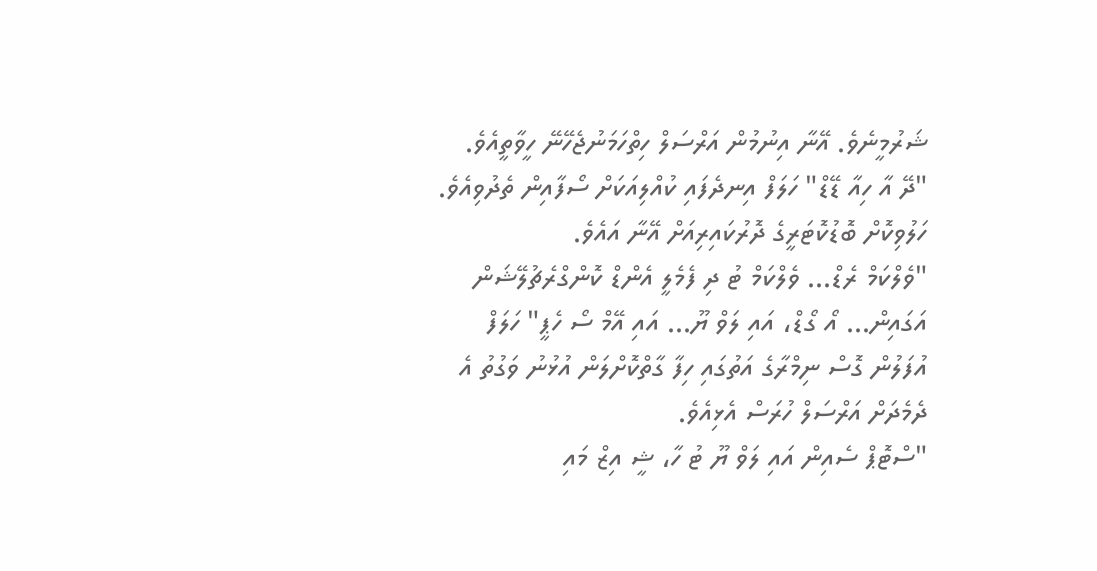ޝަރުމީނެވެ. އޭނާ އިނުމުން އަރްސަލް ހިތްހަމަނުޖެހޭނޭ ހީވާތީއެވެ.
"ދޭ އާ ހިއާ ޑޭޑް" ހަލަފް އިނދެފައި ކުއްލިއަކަށް ސޯފާއިން ތެދުވިއެވެ. ހަލުވިކޮށް ބޮޑުކޮޓަރީގެ ދޮރުކައިރިއަށް އޭނާ އައެވެ.
"ވެލްކަމް ރެޑް... ވެލްކަމް ޓު ދި ފެމެލީ އެންޑް ކޮންގްރެޗުލޭޝަން އަގައިން... އޯ ގޯޑް، އައި ލަވް ޔޫ... އައި އޭމް ސޯ ހެޕީ" ހަލަފް އުފަލުން ގޮސް ނިމްރާގެ އަތުގައި ހިފާ ގާތްކޮށްލަން އުޅުނު ވަގުތު އެ ދެމެދަށް އަރްސަލް ހުރަސް އެޅިއެވެ.
"ސްޓޮޕް ސެއިން އައި ލަވް ޔޫ ޓު ހާ، ޝީ އިޒް މައި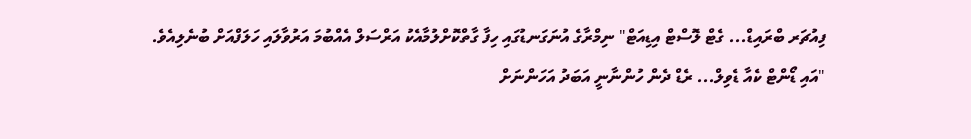ފިއުޗަރ ބްރައިޑް... ގެޓް ލޮސްޓް އިޑިއަޓް" ނިމްރާގެ އުނަގަނޑުގައި ހިފާ ގާތްކޮށްލުމާއެކު އަރްސަލް އެއްބުމަ އަރުވާލައި ހަލަފްއަށް ބުނެލިއެވެ.
"އައި ޑޯންޓް ކެއާ ޑެވިލް... ރެޑް ދެން ހުންނާނީ އަބަދު އަހަންނަށް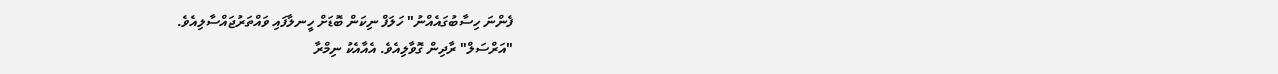ފެންނަ ހިސާބުގައެއްނު" ހަލަފް ނިކަން ބޮޑަށް ހީނލާފައި ވައްތަރުޖައްސާލިއެވެ.
"އަރްސަލް" ރާދިން ގޮވާލިއެވެ. އެއާއެކު ނިމްރާ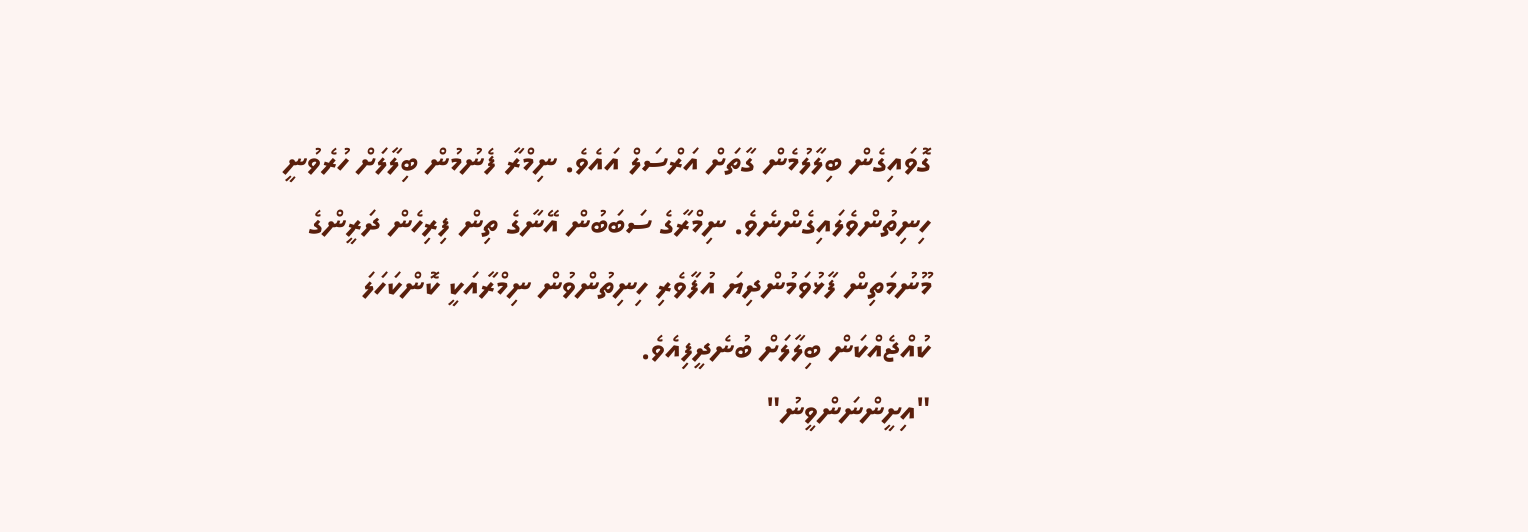ގޮވައިގެން ބިލާލުމެން ގާތަށް އަރްސަލް އައެވެ. ނިމްރާ ފެނުމުން ބިލާލަށް ހުރެވުނީ ހިނިތުންވެލައިގެންނެވެ. ނިމްރާގެ ސަބަބުން އޭނާގެ ތިން ފިރިހެން ދަރީންގެ މޫނުމަތިން ފާޅުވަމުންދިޔަ އުފާވެރި ހިނިތުންވުން ނިމްރާއަކީ ކޮންކަހަލަ ކުއްޖެއްކަން ބިލާލަށް ބުނެދީފިއެވެ.
"އިށީންނަންވީނު"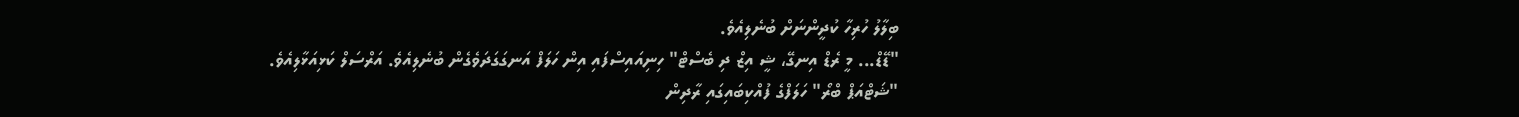ބިލާލު ހުރިހާ ކުދީންނަށް ބުނެލިއެވެ.
"ޑޭޑް... މީ ރެޑް އިނގޭ، ޝީ އިޒް ދި ބެސްޓް" ހިނިއައިސްފައި އިން ހަލަފް އަނގަގަދަވެގެން ބުނެލިއެވެ. އަރްސަލް ކަޅިއަޅާލިއެވެ.
"ޝަޓްއަޕް ބްރޯ" ހަލަފްގެ ފުއްކިބައިގައި ރާދިން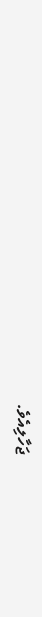ޖަހާލިއެވެ.